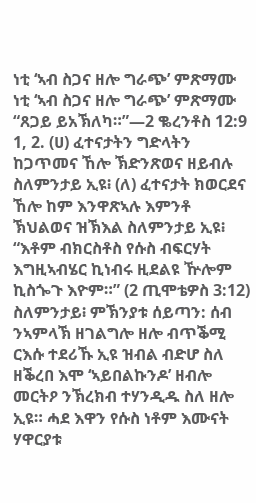ነቲ ‘ኣብ ስጋና ዘሎ ግራጭ’ ምጽማሙ
ነቲ ‘ኣብ ስጋና ዘሎ ግራጭ’ ምጽማሙ
“ጸጋይ ይአኽለካ።”—2 ቈረንቶስ 12:9
1, 2. (ሀ) ፈተናታትን ግድላትን ከጋጥመና ኸሎ ኽድንጽወና ዘይብሉ ስለምንታይ ኢዩ፧ (ለ) ፈተናታት ክወርደና ኸሎ ከም እንዋጽኣሉ እምንቶ ኽህልወና ዝኽእል ስለምንታይ ኢዩ፧
“እቶም ብክርስቶስ የሱስ ብፍርሃት እግዚኣብሄር ኪነብሩ ዚደልዩ ዅሎም ኪስጐጉ እዮም።” (2 ጢሞቴዎስ 3:12) ስለምንታይ፧ ምኽንያቱ ሰይጣን: ሰብ ንኣምላኽ ዘገልግሎ ዘሎ ብጥቕሚ ርእሱ ተደሪኹ ኢዩ ዝብል ብድሆ ስለ ዘቕረበ እሞ ‘ኣይበልኩንዶ’ ዘብሎ መርትዖ ንኽረክብ ተሃንዲዱ ስለ ዘሎ ኢዩ። ሓደ እዋን የሱስ ነቶም እሙናት ሃዋርያቱ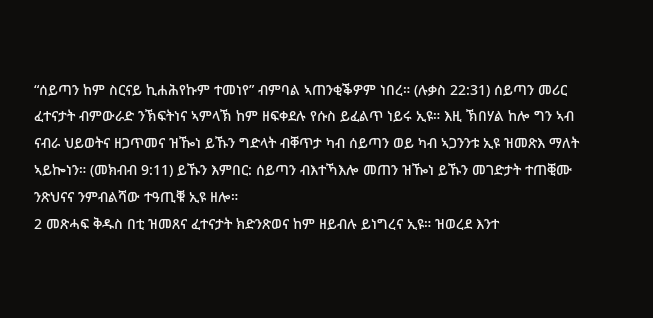“ሰይጣን ከም ስርናይ ኪሐሕየኩም ተመነየ” ብምባል ኣጠንቂቕዎም ነበረ። (ሉቃስ 22:31) ሰይጣን መሪር ፈተናታት ብምውራድ ንኽፍትነና ኣምላኽ ከም ዘፍቀደሉ የሱስ ይፈልጥ ነይሩ ኢዩ። እዚ ኽበሃል ከሎ ግን ኣብ ናብራ ህይወትና ዘጋጥመና ዝዀነ ይኹን ግድላት ብቐጥታ ካብ ሰይጣን ወይ ካብ ኣጋንንቱ ኢዩ ዝመጽእ ማለት ኣይኰነን። (መክብብ 9:11) ይኹን እምበር: ሰይጣን ብእተኻእሎ መጠን ዝዀነ ይኹን መገድታት ተጠቒሙ ንጽህናና ንምብልሻው ተዓጢቑ ኢዩ ዘሎ።
2 መጽሓፍ ቅዱስ በቲ ዝመጸና ፈተናታት ክድንጽወና ከም ዘይብሉ ይነግረና ኢዩ። ዝወረደ እንተ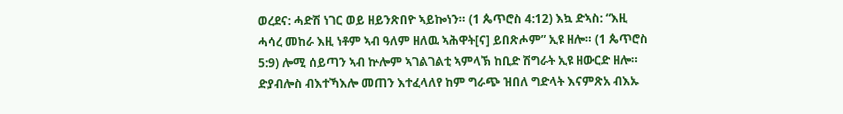ወረደና: ሓድሽ ነገር ወይ ዘይንጽበዮ ኣይኰነን። (1 ጴጥሮስ 4:12) እኳ ድኣስ: “እዚ ሓሳረ መከራ እዚ ነቶም ኣብ ዓለም ዘለዉ ኣሕዋት[ና] ይበጽሖም” ኢዩ ዘሎ። (1 ጴጥሮስ 5:9) ሎሚ ሰይጣን ኣብ ኵሎም ኣገልገልቲ ኣምላኽ ከቢድ ሽግራት ኢዩ ዘውርድ ዘሎ። ድያብሎስ ብእተኻእሎ መጠን እተፈላለየ ከም ግራጭ ዝበለ ግድላት እናምጽአ ብእኡ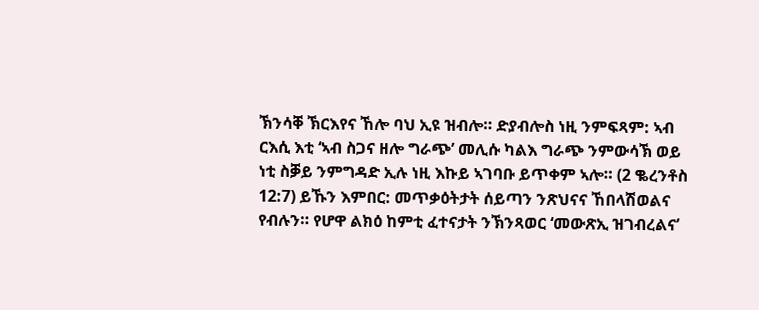ኽንሳቐ ኽርእየና ኸሎ ባህ ኢዩ ዝብሎ። ድያብሎስ ነዚ ንምፍጻም: ኣብ ርእሲ እቲ ‘ኣብ ስጋና ዘሎ ግራጭ’ መሊሱ ካልእ ግራጭ ንምውሳኽ ወይ ነቲ ስቓይ ንምግዳድ ኢሉ ነዚ እኩይ ኣገባቡ ይጥቀም ኣሎ። (2 ቈረንቶስ 12:7) ይኹን እምበር: መጥቃዕትታት ሰይጣን ንጽህናና ኸበላሽወልና የብሉን። የሆዋ ልክዕ ከምቲ ፈተናታት ንኽንጻወር ‘መውጽኢ ዝገብረልና’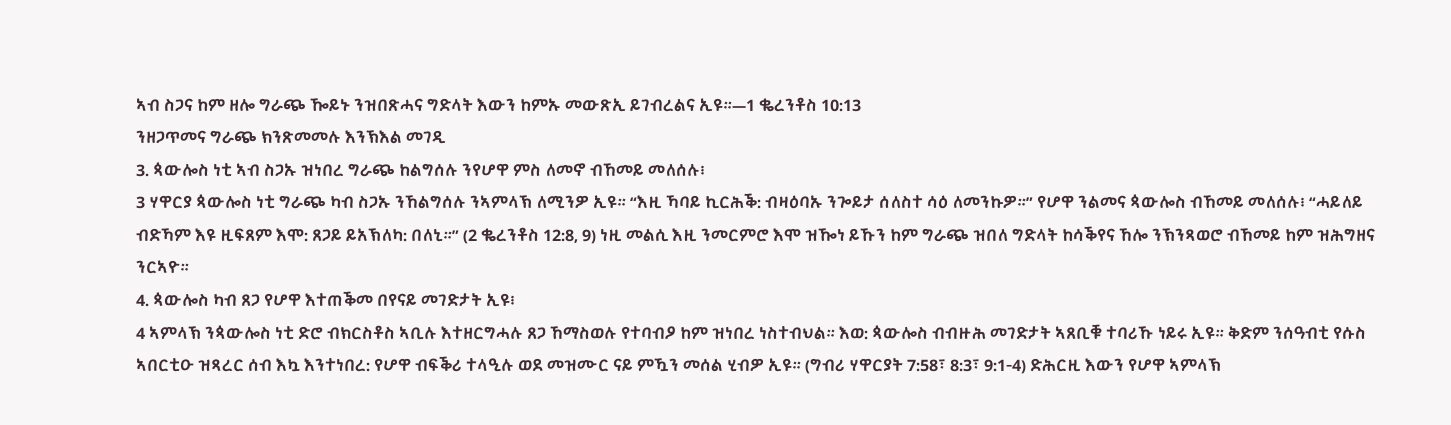ኣብ ስጋና ከም ዘሎ ግራጭ ዀይኑ ንዝበጽሓና ግድላት እውን ከምኡ መውጽኢ ይገብረልና ኢዩ።—1 ቈረንቶስ 10:13
ንዘጋጥመና ግራጭ ክንጽመመሉ እንኽእል መገዲ
3. ጳውሎስ ነቲ ኣብ ስጋኡ ዝነበረ ግራጭ ከልግሰሉ ንየሆዋ ምስ ለመኖ ብኸመይ መለሰሉ፧
3 ሃዋርያ ጳውሎስ ነቲ ግራጭ ካብ ስጋኡ ንኸልግሰሉ ንኣምላኽ ለሚንዎ ኢዩ። “እዚ ኻባይ ኪርሕቕ: ብዛዕባኡ ንጐይታ ሰለስተ ሳዕ ለመንኩዎ።” የሆዋ ንልመና ጳውሎስ ብኸመይ መለሰሉ፧ “ሓይለይ ብድኻም እዩ ዚፍጸም እሞ: ጸጋይ ይአኽለካ: በለኒ።” (2 ቈረንቶስ 12:8, 9) ነዚ መልሲ እዚ ንመርምሮ እሞ ዝዀነ ይኹን ከም ግራጭ ዝበለ ግድላት ከሳቕየና ኸሎ ንኽንጻወሮ ብኸመይ ከም ዝሕግዘና ንርኣዮ።
4. ጳውሎስ ካብ ጸጋ የሆዋ እተጠቕመ በየናይ መገድታት ኢዩ፧
4 ኣምላኽ ንጳውሎስ ነቲ ድሮ ብክርስቶስ ኣቢሉ እተዘርግሓሉ ጸጋ ኸማስወሉ የተባብዖ ከም ዝነበረ ነስተብህል። እወ: ጳውሎስ ብብዙሕ መገድታት ኣጸቢቑ ተባሪኹ ነይሩ ኢዩ። ቅድም ንሰዓብቲ የሱስ ኣበርቲዑ ዝጻረር ሰብ እኳ እንተነበረ: የሆዋ ብፍቕሪ ተላዒሉ ወደ መዝሙር ናይ ምዃን መሰል ሂብዎ ኢዩ። (ግብሪ ሃዋርያት 7:58፣ 8:3፣ 9:1-4) ድሕርዚ እውን የሆዋ ኣምላኽ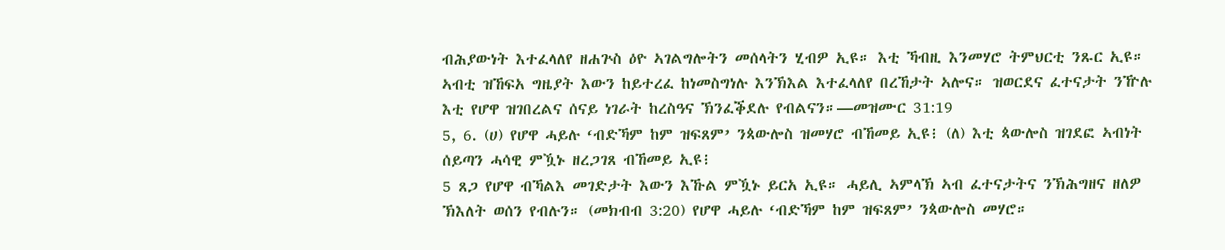ብሕያውነት እተፈላለየ ዘሐጕስ ዕዮ ኣገልግሎትን መሰላትን ሂብዎ ኢዩ። እቲ ኻብዚ እንመሃሮ ትምህርቲ ንጹር ኢዩ። ኣብቲ ዝኸፍአ ግዜያት እውን ከይተረፈ ከነመስግነሉ እንኽእል እተፈላለየ በረኸታት ኣሎና። ዝወርደና ፈተናታት ንዅሉ እቲ የሆዋ ዝገበረልና ሰናይ ነገራት ከረስዓና ኽንፈቕደሉ የብልናን።—መዝሙር 31:19
5, 6. (ሀ) የሆዋ ሓይሉ ‘ብድኻም ከም ዝፍጸም’ ንጳውሎስ ዝመሃሮ ብኸመይ ኢዩ፧ (ለ) እቲ ጳውሎስ ዝገደፎ ኣብነት ሰይጣን ሓሳዊ ምዃኑ ዘረጋገጸ ብኸመይ ኢዩ፧
5 ጸጋ የሆዋ ብኻልእ መገድታት እውን እኹል ምዃኑ ይርአ ኢዩ። ሓይሊ ኣምላኽ ኣብ ፈተናታትና ንኽሕግዘና ዘለዎ ኽእለት ወሰን የብሉን። (መክብብ 3:20) የሆዋ ሓይሉ ‘ብድኻም ከም ዝፍጸም’ ንጳውሎስ መሃሮ።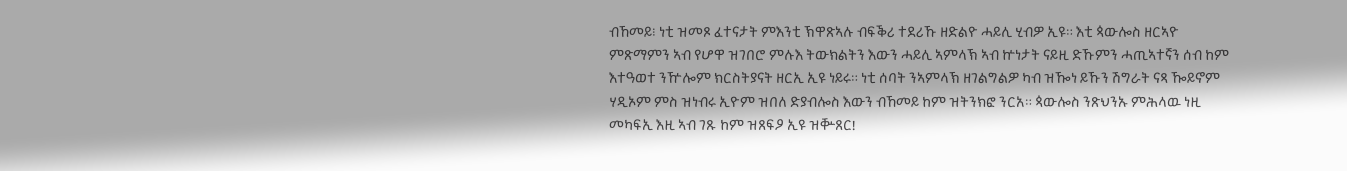ብኸመይ፧ ነቲ ዝመጾ ፈተናታት ምእንቲ ኽዋጽኣሉ ብፍቕሪ ተደሪኹ ዘድልዮ ሓይሊ ሂብዎ ኢዩ። እቲ ጳውሎስ ዘርኣዮ ምጽማምን ኣብ የሆዋ ዝገበሮ ምሉእ ትውክልትን እውን ሓይሊ ኣምላኽ ኣብ ኵነታት ናይዚ ድኹምን ሓጢኣተኛን ሰብ ከም እተዓወተ ንዅሎም ክርስትያናት ዘርኢ ኢዩ ነይሩ። ነቲ ሰባት ንኣምላኽ ዘገልግልዎ ካብ ዝዀነ ይኹን ሽግራት ናጻ ዀይኖም ሃዲኦም ምስ ዝነብሩ ኢዮም ዝበለ ድያብሎስ እውን ብኸመይ ከም ዝትንክፎ ንርአ። ጳውሎስ ንጽህንኡ ምሕላዉ ነዚ መካፍኢ እዚ ኣብ ገጹ ከም ዝጸፍዖ ኢዩ ዝቝጸር!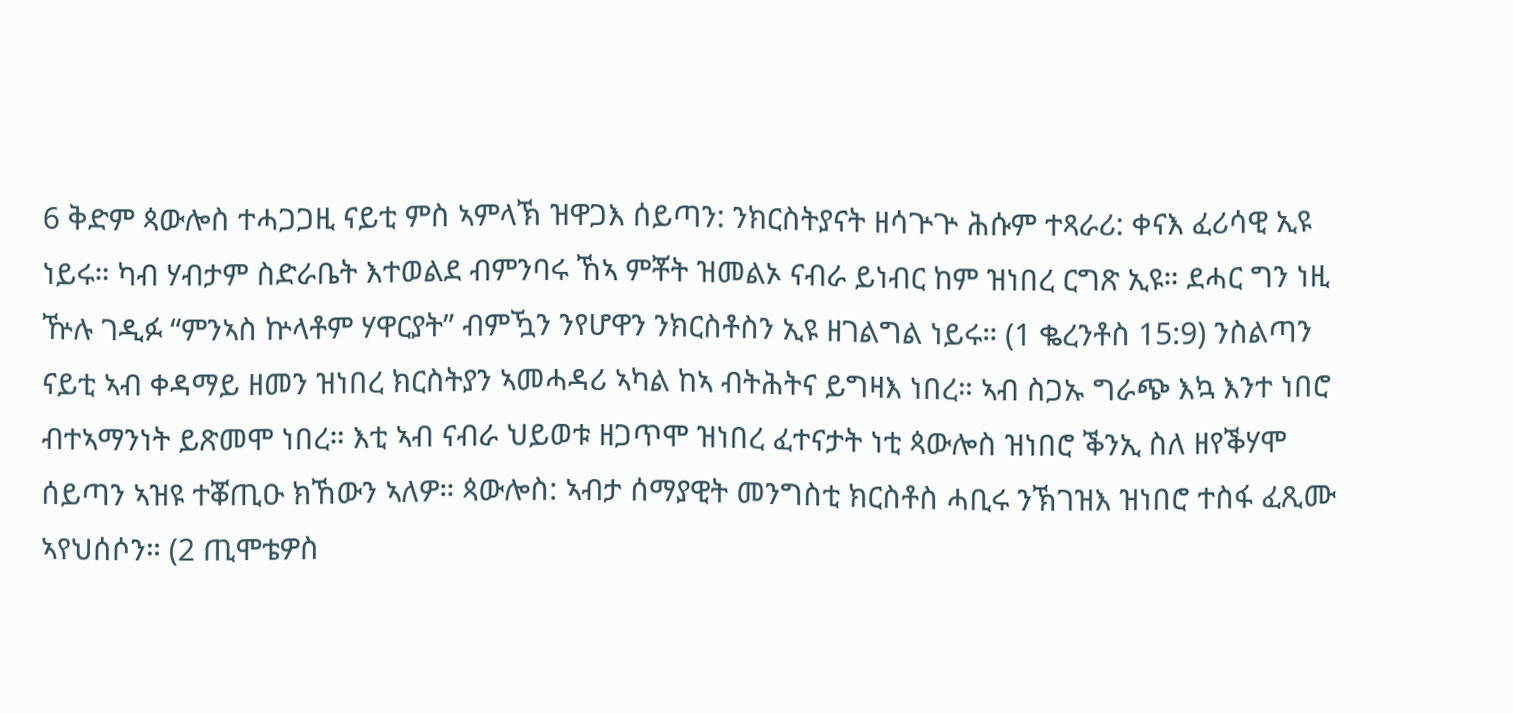6 ቅድም ጳውሎስ ተሓጋጋዚ ናይቲ ምስ ኣምላኽ ዝዋጋእ ሰይጣን: ንክርስትያናት ዘሳጕጕ ሕሱም ተጻራሪ: ቀናእ ፈሪሳዊ ኢዩ ነይሩ። ካብ ሃብታም ስድራቤት እተወልደ ብምንባሩ ኸኣ ምቾት ዝመልኦ ናብራ ይነብር ከም ዝነበረ ርግጽ ኢዩ። ደሓር ግን ነዚ ዅሉ ገዲፉ “ምንኣስ ኵላቶም ሃዋርያት” ብምዃን ንየሆዋን ንክርስቶስን ኢዩ ዘገልግል ነይሩ። (1 ቈረንቶስ 15:9) ንስልጣን ናይቲ ኣብ ቀዳማይ ዘመን ዝነበረ ክርስትያን ኣመሓዳሪ ኣካል ከኣ ብትሕትና ይግዛእ ነበረ። ኣብ ስጋኡ ግራጭ እኳ እንተ ነበሮ ብተኣማንነት ይጽመሞ ነበረ። እቲ ኣብ ናብራ ህይወቱ ዘጋጥሞ ዝነበረ ፈተናታት ነቲ ጳውሎስ ዝነበሮ ቕንኢ ስለ ዘየቕሃሞ ሰይጣን ኣዝዩ ተቖጢዑ ክኸውን ኣለዎ። ጳውሎስ: ኣብታ ሰማያዊት መንግስቲ ክርስቶስ ሓቢሩ ንኽገዝእ ዝነበሮ ተስፋ ፈጺሙ ኣየህሰሶን። (2 ጢሞቴዎስ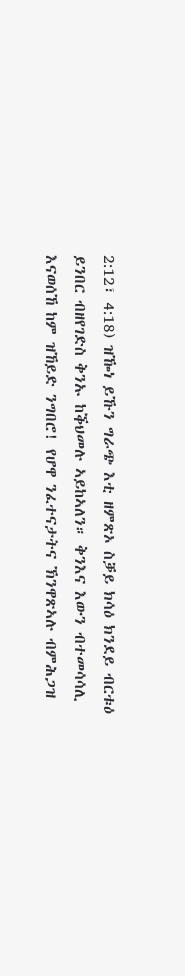2:12፣ 4:18) ዝዀነ ይኹን ግራጭ እቲ ዘምጽኦ ስቓይ ክሳዕ ክንደይ ብርቱዕ ይንበር ብዘየገድስ ቅንኡ ከቕህመሉ ኣይከኣለን። ቅንእና እውን ብተመሳሳሊ እናወሰኸ ከም ዝኸይድ ንግበሮ! የሆዋ ንፈተናታትና ኽንዋጽኣሉ ብምሕጋዝ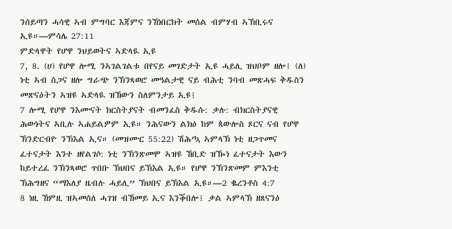ንሰይጣን ሓሳዊ ኣብ ምግባር እጃምና ንኸነበርክት መሰል ብምሃብ ኣኽቢሩና ኢዩ።—ምሳሌ 27:11
ምድላዋት የሆዋ ንህይወትና ኣድላዪ ኢዩ
7, 8. (ሀ) የሆዋ ሎሚ ንኣገልገልቱ በየናይ መገድታት ኢዩ ሓይሊ ዝህቦም ዘሎ፧ (ለ) ነቲ ኣብ ስጋና ዘሎ ግራጭ ንኽንጻወሮ መዓልታዊ ናይ ብሕቲ ንባብ መጽሓፍ ቅዱስን መጽናዕትን ኣዝዩ ኣድላዪ ዝኸውን ስለምንታይ ኢዩ፧
7 ሎሚ የሆዋ ንእሙናት ክርስትያናት ብመንፈስ ቅዱሱ: ቃሉ: ብክርስትያናዊ ሕውነትና ኣቢሉ ኣሐይልዎም ኢዩ። ንሕናውን ልክዕ ከም ጳውሎስ ጾርና ናብ የሆዋ ኽንድርብዮ ንኽእል ኢና። (መዝሙር 55:22) ሽሕ’ኳ ኣምላኽ ነቲ ዘጋጥመና ፈተናታት እንተ ዘየልገሶ: ነቲ ንኽንጽመሞ ኣዝዩ ኸቢድ ዝዀነ ፈተናታት እውን ከይተረፈ ንኽንጻወሮ ጥበቡ ኽህበና ይኽእል ኢዩ። የሆዋ ንኽንጽመም ምእንቲ ኽሕግዘና “ማእለያ ዜብሉ ሓይሊ” ኽህበና ይኽእል ኢዩ።—2 ቈረንቶስ 4:7
8 ነዚ ኸምዚ ዝኣመሰለ ሓገዝ ብኸመይ ኢና እንቕበሎ፧ ቃል ኣምላኽ ዘጸናንዕ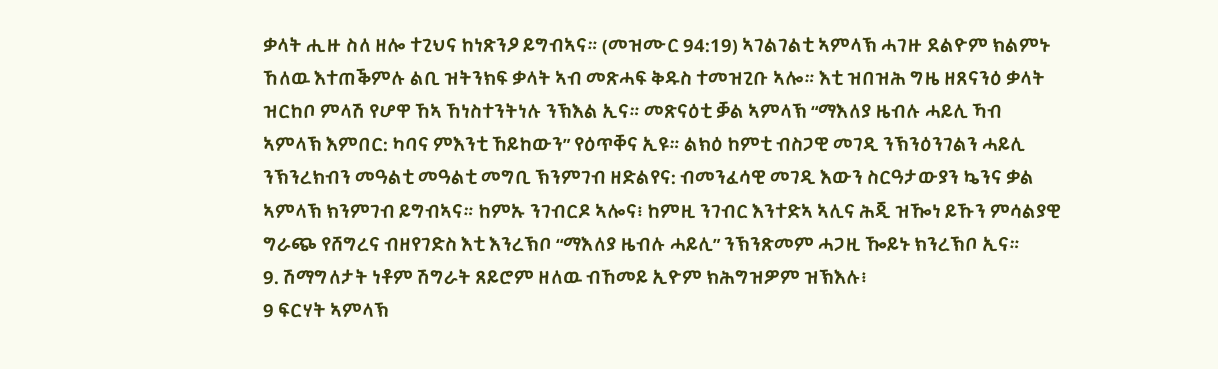ቃላት ሒዙ ስለ ዘሎ ተጊህና ከነጽንዖ ይግብኣና። (መዝሙር 94:19) ኣገልገልቲ ኣምላኽ ሓገዙ ደልዮም ክልምኑ ኸለዉ እተጠቕምሉ ልቢ ዝትንክፍ ቃላት ኣብ መጽሓፍ ቅዱስ ተመዝጊቡ ኣሎ። እቲ ዝበዝሕ ግዜ ዘጸናንዕ ቃላት ዝርከቦ ምላሽ የሆዋ ኸኣ ኸነስተንትነሉ ንኽእል ኢና። መጽናዕቲ ቓል ኣምላኽ “ማእለያ ዜብሉ ሓይሊ ኻብ ኣምላኽ እምበር: ካባና ምእንቲ ኸይከውን” የዕጥቐና ኢዩ። ልክዕ ከምቲ ብስጋዊ መገዲ ንኽንዕንገልን ሓይሊ ንኽንረክብን መዓልቲ መዓልቲ መግቢ ኽንምገብ ዘድልየና: ብመንፈሳዊ መገዲ እውን ስርዓታውያን ኴንና ቃል ኣምላኽ ክንምገብ ይግብኣና። ከምኡ ንገብርዶ ኣሎና፧ ከምዚ ንገብር እንተድኣ ኣሊና ሕጂ ዝዀነ ይኹን ምሳልያዊ ግራጭ የሸግረና ብዘየገድስ እቲ እንረኽቦ “ማእለያ ዜብሉ ሓይሊ” ንኽንጽመም ሓጋዚ ዀይኑ ክንረኽቦ ኢና።
9. ሽማግለታት ነቶም ሽግራት ጸይሮም ዘለዉ ብኸመይ ኢዮም ክሕግዝዎም ዝኽእሉ፧
9 ፍርሃት ኣምላኽ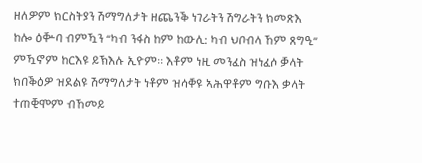ዘለዎም ክርስትያን ሽማግለታት ዘጨንቕ ነገራትን ሽግራትን ክመጽእ ከሎ ዕቝባ ብምዃን “ካብ ንፋስ ከም ከውሊ: ካብ ህቦብላ ኸም ጸግዒ” ምዃኖም ከርእዩ ይኽእሉ ኢዮም። እቶም ነዚ መንፈስ ዝነፈሶ ቓላት ክበቕዕዎ ዝደልዩ ሽማግለታት ነቶም ዝሳቐዩ ኣሕዋቶም ግቡእ ቃላት ተጠቒሞም ብኸመይ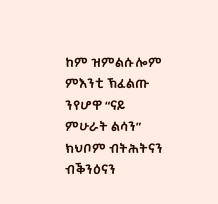ከም ዝምልሱሎም ምእንቲ ኽፈልጡ ንየሆዋ “ናይ ምሁራት ልሳን” ክህቦም ብትሕትናን ብቕንዕናን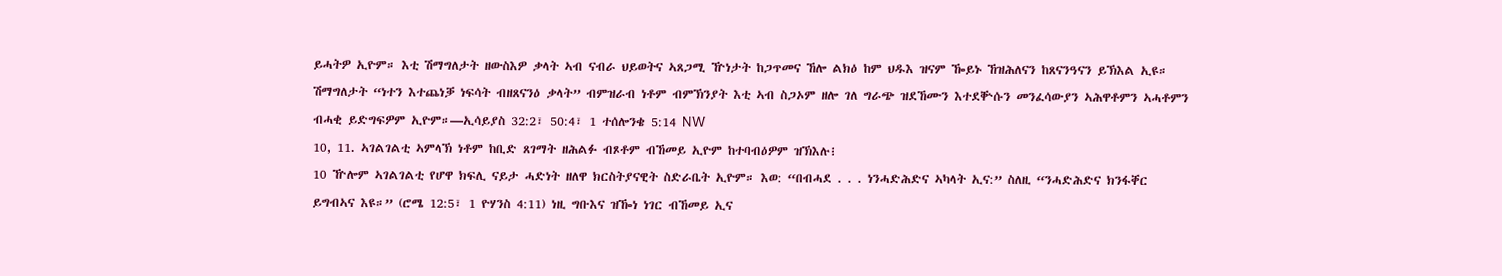ይሓትዎ ኢዮም። እቲ ሽማግለታት ዘውስእዎ ቃላት ኣብ ናብራ ህይወትና ኣጸጋሚ ዅነታት ከጋጥመና ኸሎ ልክዕ ከም ህዱእ ዝናም ዀይኑ ኸዝሕለናን ከጸናንዓናን ይኽእል ኢዩ። ሽማግለታት “ነተን እተጨነቓ ነፍሳት ብዘጸናንዕ ቃላት” ብምዝራብ ነቶም ብምኽንያት እቲ ኣብ ስጋኦም ዘሎ ገለ ግራጭ ዝደኸሙን እተደቝሱን መንፈሳውያን ኣሕዋቶምን ኣሓቶምን ብሓቂ ይድግፍዎም ኢዮም።—ኢሳይያስ 32:2፣ 50:4፣ 1 ተሰሎንቄ 5:14 NW
10, 11. ኣገልገልቲ ኣምላኽ ነቶም ከቢድ ጸገማት ዘሕልፉ ብጾቶም ብኸመይ ኢዮም ከተባብዕዎም ዝኽእሉ፧
10 ዅሎም ኣገልገልቲ የሆዋ ክፍሊ ናይታ ሓድነት ዘለዋ ክርስትያናዊት ስድራቤት ኢዮም። እወ: “በብሓደ . . . ነንሓድሕድና ኣካላት ኢና:” ስለዚ “ንሓድሕድና ክንፋቐር ይግብኣና እዩ።” (ሮሜ 12:5፣ 1 ዮሃንስ 4:11) ነዚ ግቡእና ዝዀነ ነገር ብኸመይ ኢና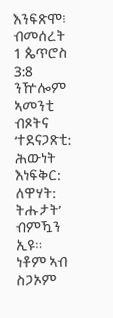እንፍጽሞ፧ ብመሰረት 1 ጴጥሮስ 3:8 ንዅሎም ኣመንቲ ብጾትና ‘ተደናጋጽቲ: ሕውነት እነፍቅር: ለዋሃት: ትሑታት’ ብምዃን ኢዩ። ነቶም ኣብ ስጋኦም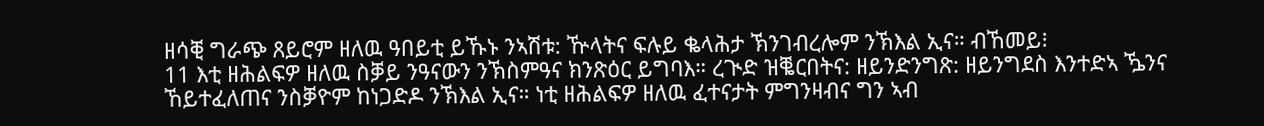ዘሳቒ ግራጭ ጸይሮም ዘለዉ ዓበይቲ ይኹኑ ንኣሽቱ: ዅላትና ፍሉይ ቈላሕታ ኽንገብረሎም ንኽእል ኢና። ብኸመይ፧
11 እቲ ዘሕልፍዎ ዘለዉ ስቓይ ንዓናውን ንኽስምዓና ክንጽዕር ይግባእ። ረጒድ ዝቘርበትና: ዘይንድንግጽ: ዘይንግደስ እንተድኣ ዄንና ኸይተፈለጠና ንስቓዮም ከነጋድዶ ንኽእል ኢና። ነቲ ዘሕልፍዎ ዘለዉ ፈተናታት ምግንዛብና ግን ኣብ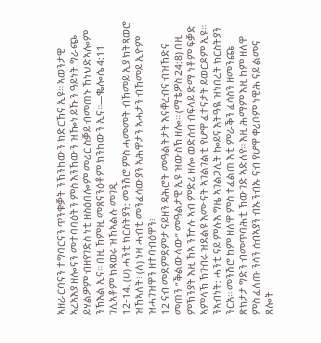ኣዘራርባናን ተግባርናን ጥንቁቓት ንኽንከውን ክድርኸና ኢዩ። ኣወንታዊ ኣረኣእያ ዘሎናን መተባባዕትን ምስ እንኸውን ዝዀነ ይኹን ዓይነት ግራጭ ይሃልዎም ብዘየገድስ ነቲ ዘስዕበሎም መሪር ስቓይ ብመጠኑ ኸነህድኣሎም ንኽእል ኢና። በዚ ኸምዚ መጸናንዕቶም ክንከውን ኢና።—ቈሎሴ 4:11
ገሊኣቶም ክጻወሩ ዝኸኣልሉ መገዲ
12-14. (ሀ) ሓንቲ ክርስትያን: መንሽሮ ምስ ሓመመት ብኸመይ ኢያ ክትጻወሮ ዝኸኣለት፧ (ለ) ነዛ ሓብቲ መንፈሳውያን ኣሕዋታን ኣሓታን ብኸመይ ኢዮም ዝሓገዝዋን ዘተባብዕዋን፧
12 ናብ መደምደምታ ናይዘን ዳሕሮት መዓልትታት እናቐረብና ብዝኸድና መጠን “ቕልውላው” መዓልታዊ ኢዩ ዝውስኽ ዘሎ። (ማቴዎስ 24:8) በዚ ምኽንያት እዚ ኸኣ ንዅሉ ኣብ ምድሪ ዘሎ ወድሰብ ብፍላይ ድማ ነቶም ፍቓድ ኣምላኽ ኽገብሩ ዝደልዩ እሙናት ኣገልገልቲ የሆዋ ፈተናታት ይወርዶም ኢዩ። ንኣብነት: ሓንቲ ናይ ምሉእ ግዜ ኣገልጋሊት ኰይና እትዓዪ ዝነበረት ክርስትያን ንርአ። መንሽሮ ከም ዘለዋ ምስ ተፈልጠ እቲ ምራቕን ፈሳስን ዘመንጩ ጽክታታ ግድን ብመጥባሕቲ ኽውገድ ኣድለየ። እዚ ሕማም እዚ ከም ዘለዋ ምስ ፈለጡ ንሳን ሰብኣያን ብኡንብኡ ናብ የሆዋ ቀሪቦም ነዊሕ ናይ ልመና ጸሎት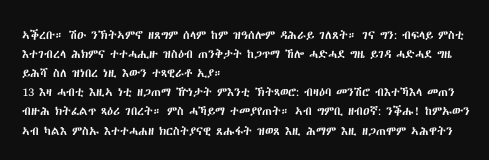ኣቕረቡ። ሽዑ ንኽትኣምኖ ዘጸግም ሰላም ከም ዝዓሰሎም ዳሕራይ ገለጸት። ገና ግን: ብፍላይ ምስቲ እተገብረላ ሕክምና ተተሓሒዙ ዝስዕብ ጠንቅታት ከጋጥማ ኸሎ ሓድሓደ ግዜ ይገዳ ሓድሓደ ግዜ ይሕሻ ስለ ዝነበረ ነዚ እውን ተጻዊራቶ ኢያ።
13 እዛ ሓብቲ እዚኣ ነቲ ዘጋጠማ ዅነታት ምእንቲ ኽትጻወሮ: ብዛዕባ መንሽሮ ብእተኻእላ መጠን ብዙሕ ክትፈልጥ ጻዕሪ ገበረት። ምስ ሓኻይማ ተመያየጠት። ኣብ ግምቢ ዘብዐኛ: ንቕሑ! ከምኡውን ኣብ ካልእ ምስኡ እተተሓሐዘ ክርስትያናዊ ጸሑፋት ዝወጸ እዚ ሕማም እዚ ዘጋጠሞም ኣሕዋትን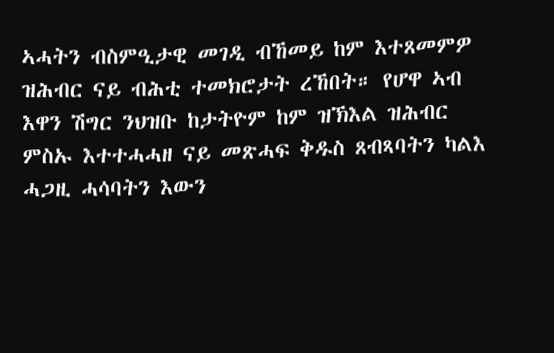ኣሓትን ብስምዒታዊ መገዲ ብኸመይ ከም እተጸመምዎ ዝሕብር ናይ ብሕቲ ተመክሮታት ረኸበት። የሆዋ ኣብ እዋን ሽግር ንህዝቡ ከታትዮም ከም ዝኽእል ዝሕብር ምስኡ እተተሓሓዘ ናይ መጽሓፍ ቅዱስ ጸብጻባትን ካልእ ሓጋዚ ሓሳባትን እውን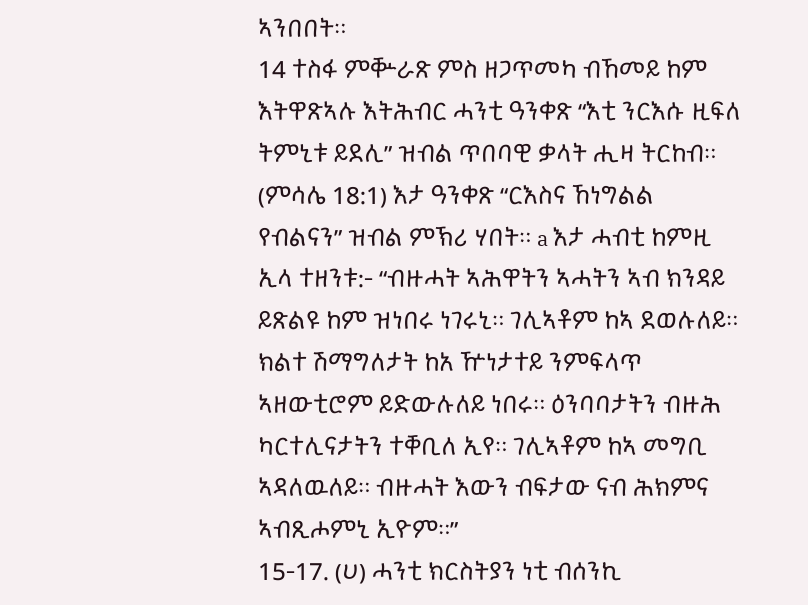ኣንበበት።
14 ተስፋ ምቝራጽ ምስ ዘጋጥመካ ብኸመይ ከም እትዋጽኣሉ እትሕብር ሓንቲ ዓንቀጽ “እቲ ንርእሱ ዚፍለ ትምኒቱ ይደሊ” ዝብል ጥበባዊ ቃላት ሒዛ ትርከብ። (ምሳሌ 18:1) እታ ዓንቀጽ “ርእስና ኸነግልል የብልናን” ዝብል ምኽሪ ሃበት። a እታ ሓብቲ ከምዚ ኢላ ተዘንቱ:- “ብዙሓት ኣሕዋትን ኣሓትን ኣብ ክንዳይ ይጽልዩ ከም ዝነበሩ ነገሩኒ። ገሊኣቶም ከኣ ደወሉለይ። ክልተ ሽማግለታት ከአ ዅነታተይ ንምፍላጥ ኣዘውቲሮም ይድውሉለይ ነበሩ። ዕንባባታትን ብዙሕ ካርተሊናታትን ተቐቢለ ኢየ። ገሊኣቶም ከኣ መግቢ ኣዳለዉለይ። ብዙሓት እውን ብፍታው ናብ ሕክምና ኣብጺሖምኒ ኢዮም።”
15-17. (ሀ) ሓንቲ ክርስትያን ነቲ ብሰንኪ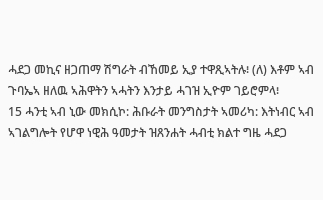ሓደጋ መኪና ዘጋጠማ ሽግራት ብኸመይ ኢያ ተዋጺኣትሉ፧ (ለ) እቶም ኣብ ጉባኤኣ ዘለዉ ኣሕዋትን ኣሓትን እንታይ ሓገዝ ኢዮም ገይሮምላ፧
15 ሓንቲ ኣብ ኒው መክሲኮ: ሕቡራት መንግስታት ኣመሪካ: እትነብር ኣብ ኣገልግሎት የሆዋ ነዊሕ ዓመታት ዝጸንሐት ሓብቲ ክልተ ግዜ ሓደጋ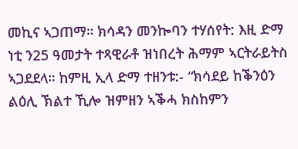መኪና ኣጋጠማ። ክሳዳን መንኰባን ተሃሰየት: እዚ ድማ ነቲ ን25 ዓመታት ተጻዊራቶ ዝነበረት ሕማም ኣርትራይትስ ኣጋደደላ። ከምዚ ኢላ ድማ ተዘንቱ:- “ክሳደይ ከቕንዕን ልዕሊ ኽልተ ኺሎ ዝምዘን ኣቕሓ ክስከምን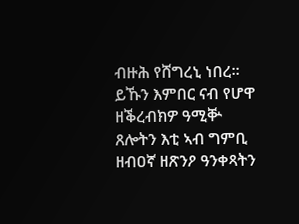ብዙሕ የሸግረኒ ነበረ። ይኹን እምበር ናብ የሆዋ ዘቕረብክዎ ዓሚቝ ጸሎትን እቲ ኣብ ግምቢ ዘብዐኛ ዘጽንዖ ዓንቀጻትን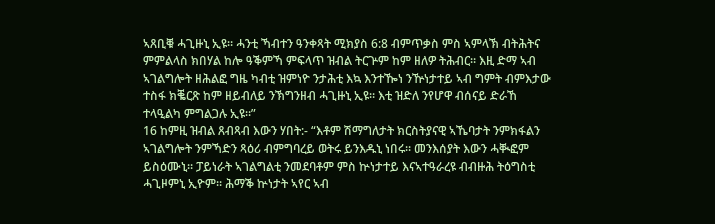ኣጸቢቑ ሓጊዙኒ ኢዩ። ሓንቲ ኻብተን ዓንቀጻት ሚክያስ 6:8 ብምጥቃስ ምስ ኣምላኽ ብትሕትና ምምልላስ ክበሃል ከሎ ዓቕምኻ ምፍላጥ ዝብል ትርጕም ከም ዘለዎ ትሕብር። እዚ ድማ ኣብ ኣገልግሎት ዘሕልፎ ግዜ ካብቲ ዝምነዮ ንታሕቲ እኳ እንተዀነ ንዅነታተይ ኣብ ግምት ብምእታው ተስፋ ክቘርጽ ከም ዘይብለይ ንኽግንዘብ ሓጊዙኒ ኢዩ። እቲ ዝድለ ንየሆዋ ብሰናይ ድራኸ ተላዒልካ ምግልጋሉ ኢዩ።”
16 ከምዚ ዝብል ጸብጻብ እውን ሃበት:- “እቶም ሽማግለታት ክርስትያናዊ ኣኼባታት ንምክፋልን ኣገልግሎት ንምኻድን ጻዕሪ ብምግባረይ ወትሩ ይንእዱኒ ነበሩ። መንእሰያት እውን ሓቚፎም ይስዕሙኒ። ፓይነራት ኣገልግልቲ ንመደባቶም ምስ ኵነታተይ እናኣተዓራረዩ ብብዙሕ ትዕግስቲ ሓጊዞምኒ ኢዮም። ሕማቕ ኵነታት ኣየር ኣብ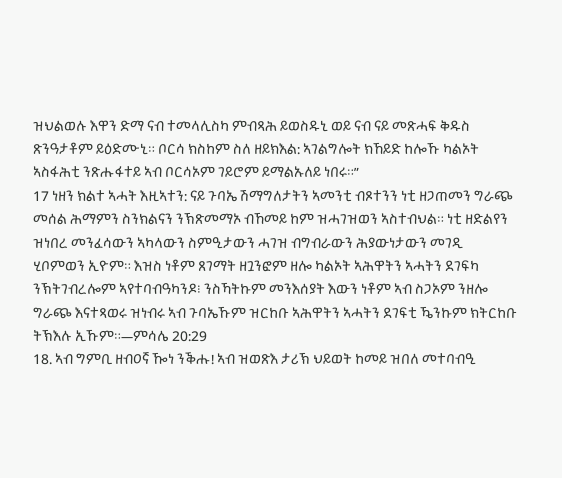ዝህልወሉ እዋን ድማ ናብ ተመላሊስካ ምብጻሕ ይወስዱኒ ወይ ናብ ናይ መጽሓፍ ቅዱስ ጽንዓታቶም ይዕድሙኒ። ቦርሳ ክስከም ስለ ዘይክእል: ኣገልግሎት ክኸይድ ከሎኹ ካልኦት ኣስፋሕቲ ንጽሑፋተይ ኣብ ቦርሳኦም ገይሮም ይማልኡለይ ነበሩ።”
17 ነዘን ክልተ ኣሓት እዚኣተን: ናይ ጉባኤ ሽማግለታትን ኣመንቲ ብጾተንን ነቲ ዘጋጠመን ግራጭ መሰል ሕማምን ስንክልናን ንኽጽመማኦ ብኸመይ ከም ዝሓገዝወን ኣስተብህል። ነቲ ዘድልየን ዝነበረ መንፈሳውን ኣካላውን ስምዒታውን ሓገዝ ብግብራውን ሕያውነታውን መገዲ ሂቦምወን ኢዮም። እዝስ ነቶም ጸገማት ዘጓንፎም ዘሎ ካልኦት ኣሕዋትን ኣሓትን ደገፍካ ንኽትገብረሎም ኣየተባብዓካንዶ፧ ንስኻትኩም መንእሰያት እውን ነቶም ኣብ ስጋኦም ንዘሎ ግራጭ እናተጻወሩ ዝነብሩ ኣብ ጉባኤኹም ዝርከቡ ኣሕዋትን ኣሓትን ደገፍቲ ዄንኩም ክትርከቡ ትኽእሉ ኢኹም።—ምሳሌ 20:29
18. ኣብ ግምቢ ዘብዐኛ ዀነ ንቕሑ! ኣብ ዝወጽእ ታሪኽ ህይወት ከመይ ዝበለ መተባብዒ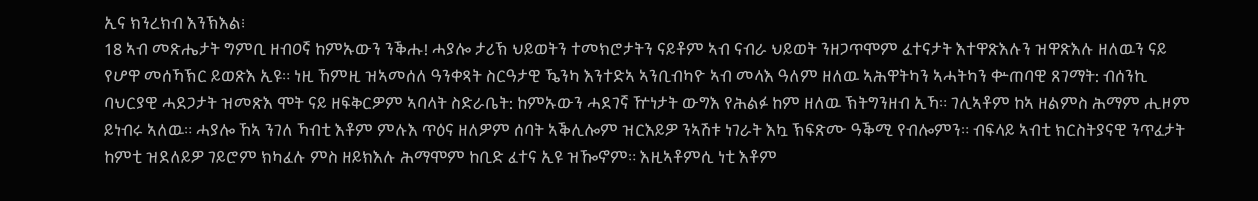ኢና ክንረክብ እንኽእል፧
18 ኣብ መጽሔታት ግምቢ ዘብዐኛ ከምኡውን ንቕሑ! ሓያሎ ታሪኽ ህይወትን ተመክሮታትን ናይቶም ኣብ ናብራ ህይወት ንዘጋጥሞም ፈተናታት እተዋጽእሉን ዝዋጽእሉ ዘለዉን ናይ የሆዋ መሰኻኽር ይወጽእ ኢዩ። ነዚ ኸምዚ ዝኣመሰለ ዓንቀጻት ስርዓታዊ ዄንካ እንተድኣ ኣንቢብካዮ ኣብ መላእ ዓለም ዘለዉ ኣሕዋትካን ኣሓትካን ቍጠባዊ ጸገማት: ብሰንኪ ባህርያዊ ሓደጋታት ዝመጽእ ሞት ናይ ዘፍቅርዎም ኣባላት ስድራቤት: ከምኡውን ሓደገኛ ዅነታት ውግእ የሕልፉ ከም ዘለዉ ኽትግንዘብ ኢኻ። ገሊኣቶም ከኣ ዘልምስ ሕማም ሒዞም ይነብሩ ኣለዉ። ሓያሎ ኸኣ ንገለ ኻብቲ እቶም ምሉእ ጥዕና ዘለዎም ሰባት ኣቕሊሎም ዝርእይዎ ንኣሽቱ ነገራት እኳ ኽፍጽሙ ዓቕሚ የብሎምን። ብፍላይ ኣብቲ ክርስትያናዊ ንጥፈታት ከምቲ ዝደለይዎ ገይሮም ክካፈሉ ምስ ዘይክእሉ ሕማሞም ከቢድ ፈተና ኢዩ ዝዀኖም። እዚኣቶምሲ ነቲ እቶም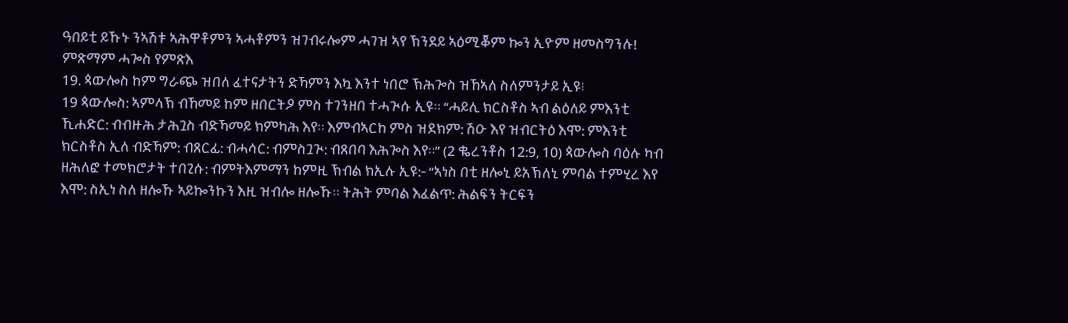ዓበይቲ ይኹኑ ንኣሽቱ ኣሕዋቶምን ኣሓቶምን ዝገብሩሎም ሓገዝ ኣየ ኽንደይ ኣዕሚቖም ኰን ኢዮም ዘመስግንሉ!
ምጽማም ሓጐስ የምጽእ
19. ጳውሎስ ከም ግራጭ ዝበለ ፈተናታትን ድኻምን እኳ እንተ ነበሮ ኽሕጐስ ዝኸኣለ ስለምንታይ ኢዩ፧
19 ጳውሎስ: ኣምላኽ ብኸመይ ከም ዘበርትዖ ምስ ተገንዘበ ተሓጒሱ ኢዩ። “ሓይሊ ክርስቶስ ኣብ ልዕለይ ምእንቲ ኺሐድር: ብብዙሕ ታሕጓስ ብድኻመይ ክምካሕ እየ። እምብኣርከ ምስ ዝደክም: ሽዑ እየ ዝብርትዕ እሞ: ምእንቲ ክርስቶስ ኢለ ብድኻም: ብጸርፊ: ብሓሳር: ብምስጓጒ: ብጸበባ እሕጐስ እየ።” (2 ቈረንቶስ 12:9, 10) ጳውሎስ ባዕሉ ካብ ዘሕለፎ ተመክሮታት ተበጊሱ: ብምትእምማን ከምዚ ኽብል ክኢሉ ኢዩ:- “ኣነስ በቲ ዘሎኒ ይአኽለኒ ምባል ተምሂረ እየ እሞ: ስኢነ ስለ ዘሎኹ ኣይኰንኩን እዚ ዝብሎ ዘሎኹ። ትሕት ምባል እፈልጥ: ሕልፍን ትርፍን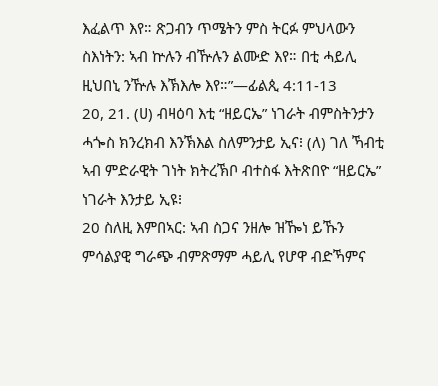እፈልጥ እየ። ጽጋብን ጥሜትን ምስ ትርፉ ምህላውን ስእነትን: ኣብ ኵሉን ብዅሉን ልሙድ እየ። በቲ ሓይሊ ዚህበኒ ንዅሉ እኽእሎ እየ።”—ፊልጲ 4:11-13
20, 21. (ሀ) ብዛዕባ እቲ “ዘይርኤ” ነገራት ብምስትንታን ሓጐስ ክንረክብ እንኽእል ስለምንታይ ኢና፧ (ለ) ገለ ኻብቲ ኣብ ምድራዊት ገነት ክትረኽቦ ብተስፋ እትጽበዮ “ዘይርኤ” ነገራት እንታይ ኢዩ፧
20 ስለዚ እምበኣር: ኣብ ስጋና ንዘሎ ዝዀነ ይኹን ምሳልያዊ ግራጭ ብምጽማም ሓይሊ የሆዋ ብድኻምና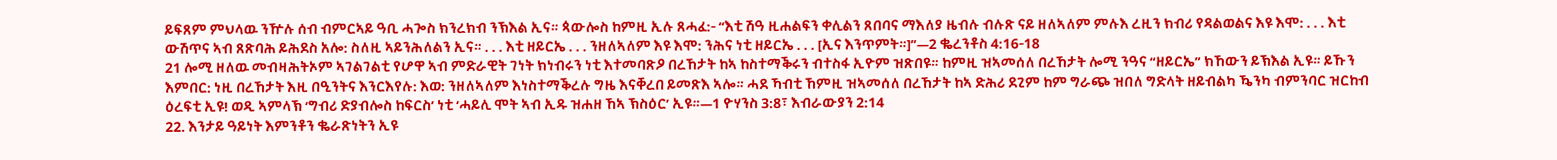ይፍጸም ምህላዉ ንዅሉ ሰብ ብምርኣይ ዓቢ ሓጐስ ክንረክብ ንኽእል ኢና። ጳውሎስ ከምዚ ኢሉ ጸሓፈ:- “እቲ ሽዓ ዚሐልፍን ቀሊልን ጸበባና ማእለያ ዜብሉ ብሉጽ ናይ ዘለኣለም ምሉእ ረዚን ክብሪ የዳልወልና እዩ እሞ: . . . እቲ ውሽጥና ኣብ ጸጽባሕ ይሕደስ አሎ: ስለዚ ኣይንሕለልን ኢና። . . . እቲ ዘይርኤ . . . ንዘለኣለም እዩ እሞ: ንሕና ነቲ ዘይርኤ . . . [ኢና እንጥምት።]”—2 ቈረንቶስ 4:16-18
21 ሎሚ ዘለዉ መብዛሕትኦም ኣገልገልቲ የሆዋ ኣብ ምድራዊት ገነት ክነብሩን ነቲ እተመባጽዖ በረኸታት ከኣ ከስተማቕሩን ብተስፋ ኢዮም ዝጽበዩ። ከምዚ ዝኣመሰለ በረኸታት ሎሚ ንዓና “ዘይርኤ” ክኸውን ይኽእል ኢዩ። ይኹን እምበር: ነዚ በረኸታት እዚ በዒንትና እንርእየሉ: እወ: ንዘለኣለም እነስተማቕረሉ ግዜ እናቐረበ ይመጽእ ኣሎ። ሓደ ኻብቲ ኸምዚ ዝኣመሰለ በረኸታት ከኣ ድሕሪ ደጊም ከም ግራጭ ዝበለ ግድላት ዘይብልካ ዄንካ ብምንባር ዝርከብ ዕረፍቲ ኢዩ! ወዲ ኣምላኽ ‘ግብሪ ድያብሎስ ከፍርስ’ ነቲ ‘ሓይሊ ሞት ኣብ ኢዱ ዝሐዘ ኸኣ ኽስዕር’ ኢዩ።—1 ዮሃንስ 3:8፣ እብራውያን 2:14
22. እንታይ ዓይነት እምንቶን ቈራጽነትን ኢዩ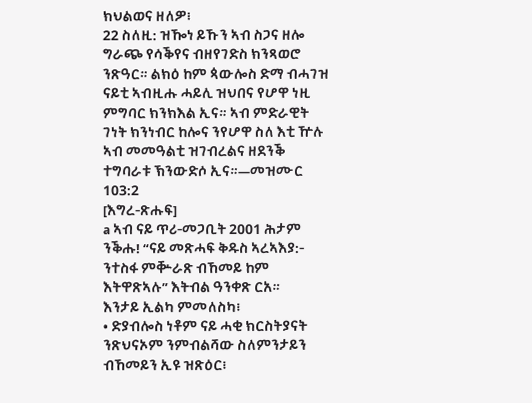ክህልወና ዘለዎ፧
22 ስለዚ: ዝዀነ ይኹን ኣብ ስጋና ዘሎ ግራጭ የሳቕየና ብዘየገድስ ክንጻወሮ ንጽዓር። ልክዕ ከም ጳውሎስ ድማ ብሓገዝ ናይቲ ኣብዚሑ ሓይሊ ዝህበና የሆዋ ነዚ ምግባር ክንክእል ኢና። ኣብ ምድራዊት ገነት ክንነብር ከሎና ንየሆዋ ስለ እቲ ዅሉ ኣብ መመዓልቲ ዝገብረልና ዘደንቕ ተግባራቱ ኽንውድሶ ኢና።—መዝሙር 103:2
[እግረ-ጽሑፍ]
a ኣብ ናይ ጥሪ-መጋቢት 2001 ሕታም ንቕሑ! “ናይ መጽሓፍ ቅዱስ ኣረኣእያ:- ንተስፋ ምቝራጽ ብኸመይ ከም እትዋጽኣሉ” እትብል ዓንቀጽ ርአ።
እንታይ ኢልካ ምመለስካ፧
• ድያብሎስ ነቶም ናይ ሓቂ ክርስትያናት ንጽህናኦም ንምብልሻው ስለምንታይን ብኸመይን ኢዩ ዝጽዕር፧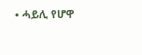• ሓይሊ የሆዋ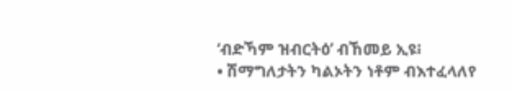‘ብድኻም ዝብርትዕ’ ብኸመይ ኢዩ፧
• ሽማግለታትን ካልኦትን ነቶም ብእተፈላለየ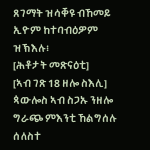ጸገማት ዝሳቐዩ ብኸመይ ኢዮም ከተባብዕዎም ዝኽእሉ፧
[ሕቶታት መጽናዕቲ]
[ኣብ ገጽ 18 ዘሎ ስእሊ]
ጳውሎስ ኣብ ስጋኡ ንዘሎ ግራጭ ምእንቲ ኸልግሰሉ ሰለስተ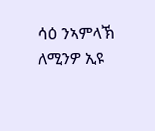ሳዕ ንኣምላኽ ለሚንዎ ኢዩ